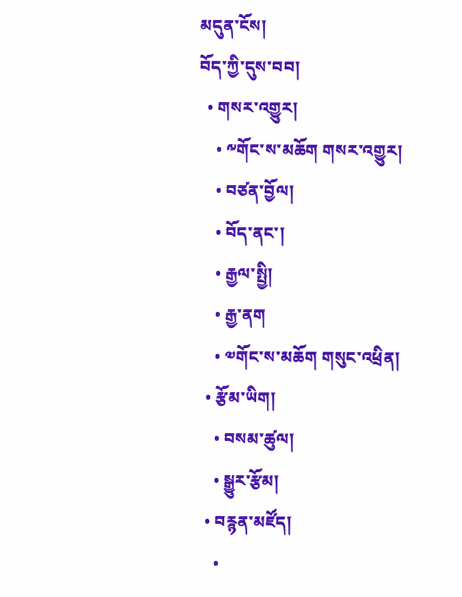མདུན་ངོས།
བོད་ཀྱི་དུས་བབ།
  • གསར་འགྱུར།
    • ༸གོང་ས་མཆོག གསར་འགྱུར།
    • བཙན་བྱོལ།
    • བོད་ནང་།
    • རྒྱལ་སྤྱི།
    • རྒྱ་ནག
    • ༧གོང་ས་མཆོག གསུང་འཕྲིན།
  • རྩོམ་ཡིག།
    • བསམ་ཚུལ།
    • སྒྱུར་རྩོམ།
  • བརྙན་མཛོད།
    •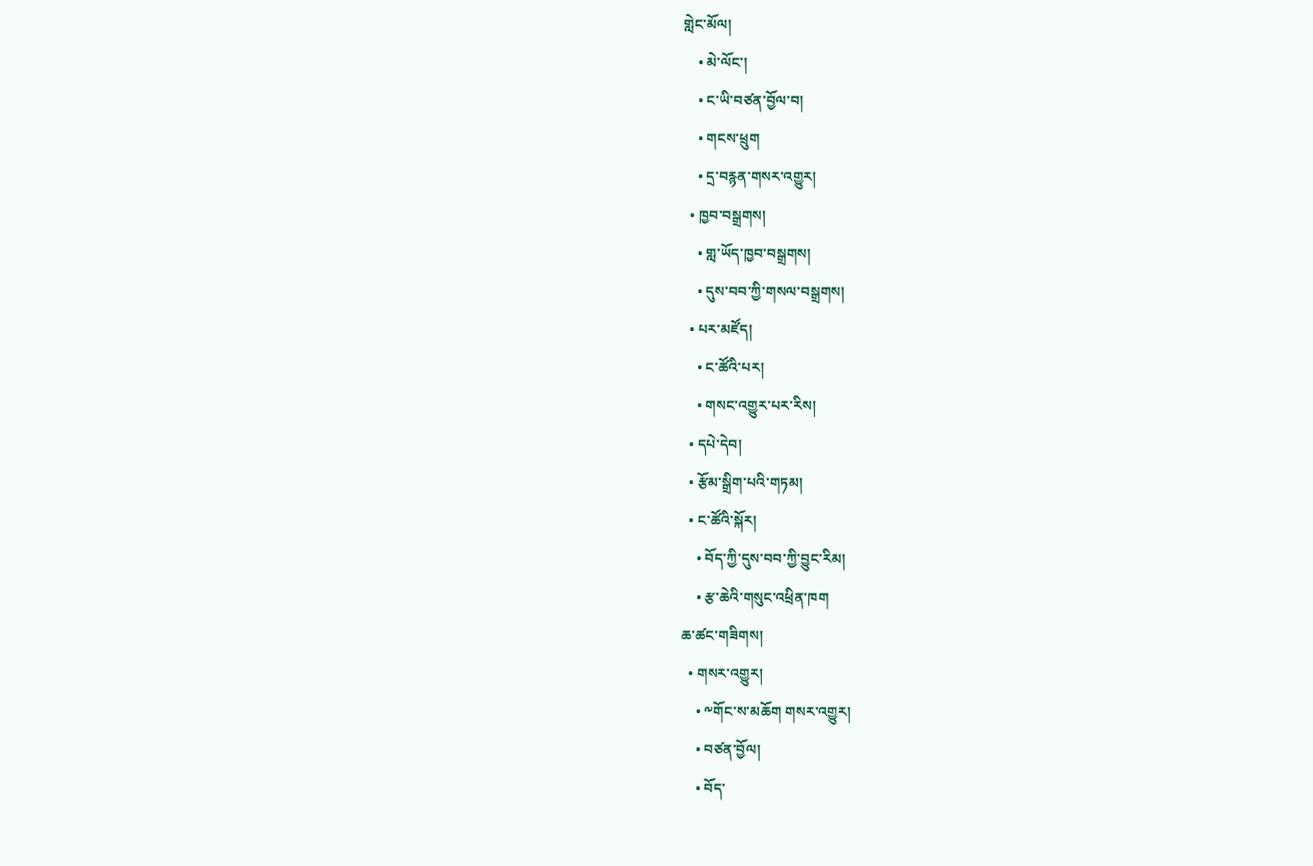གླེང་མོལ།
    • མེ་ལོང་།
    • ང་ཡི་བཙན་བྱོལ་བ།
    • གངས་ཕྲུག
    • དྲ་བརྙན་གསར་འགྱུར།
  • ཁྱབ་བསྒྲགས།
    • གླ་ཡོད་ཁྱབ་བསྒྲགས།
    • དུས་བབ་ཀྱི་གསལ་བསྒྲགས།
  • པར་མཛོད།
    • ང་ཚོའི་པར།
    • གསང་འགྱུར་པར་རིས།
  • དཔེ་དེབ།
  • རྩོམ་སྒྲིག་པའི་གཏམ།
  • ང་ཚོའི་སྐོར།
    • བོད་ཀྱི་དུས་བབ་ཀྱི་བྱུང་རིམ།
    • རྩ་ཆེའི་གསུང་འཕྲིན་ཁག
ཆ་ཚང་གཟིགས།
  • གསར་འགྱུར།
    • ༸གོང་ས་མཆོག གསར་འགྱུར།
    • བཙན་བྱོལ།
    • བོད་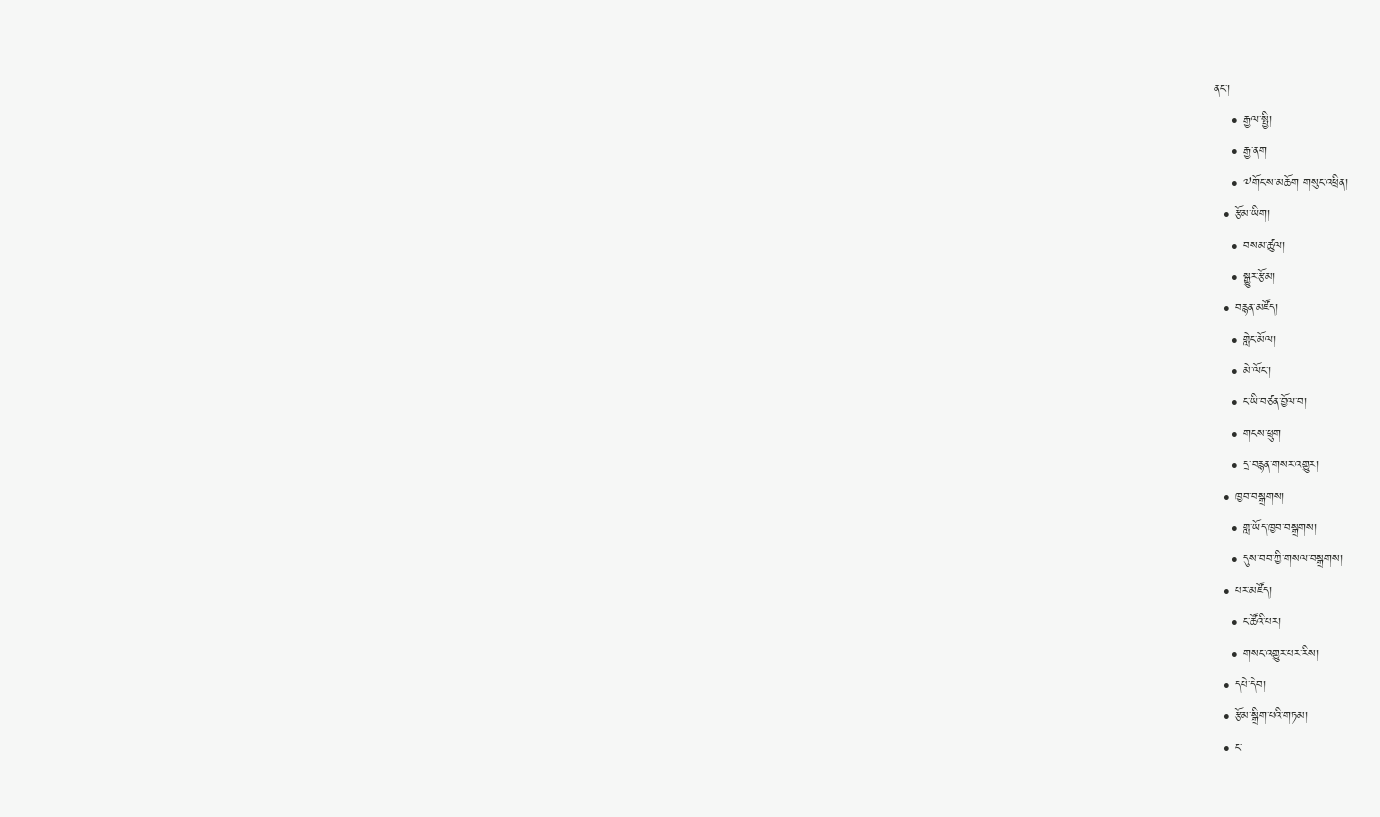ནང་།
    • རྒྱལ་སྤྱི།
    • རྒྱ་ནག
    • ༧གོང་ས་མཆོག གསུང་འཕྲིན།
  • རྩོམ་ཡིག།
    • བསམ་ཚུལ།
    • སྒྱུར་རྩོམ།
  • བརྙན་མཛོད།
    • གླེང་མོལ།
    • མེ་ལོང་།
    • ང་ཡི་བཙན་བྱོལ་བ།
    • གངས་ཕྲུག
    • དྲ་བརྙན་གསར་འགྱུར།
  • ཁྱབ་བསྒྲགས།
    • གླ་ཡོད་ཁྱབ་བསྒྲགས།
    • དུས་བབ་ཀྱི་གསལ་བསྒྲགས།
  • པར་མཛོད།
    • ང་ཚོའི་པར།
    • གསང་འགྱུར་པར་རིས།
  • དཔེ་དེབ།
  • རྩོམ་སྒྲིག་པའི་གཏམ།
  • ང་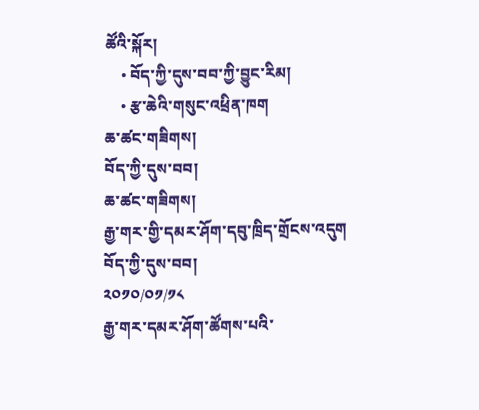ཚོའི་སྐོར།
    • བོད་ཀྱི་དུས་བབ་ཀྱི་བྱུང་རིམ།
    • རྩ་ཆེའི་གསུང་འཕྲིན་ཁག
ཆ་ཚང་གཟིགས།
བོད་ཀྱི་དུས་བབ།
ཆ་ཚང་གཟིགས།
རྒྱ་གར་གྱི་དམར་ཤོག་དབུ་ཁྲིད་གྲོངས་འདུག
བོད་ཀྱི་དུས་བབ།
༢༠༡༠/༠༡/༡༨
རྒྱ་གར་དམར་ཤོག་ཚོགས་པའི་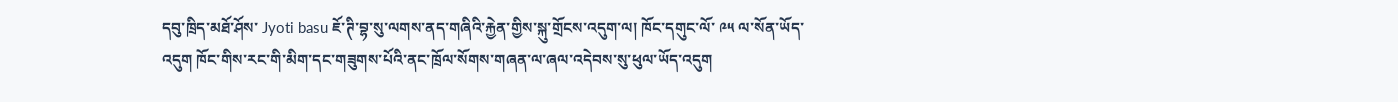དབུ་ཁྲིད་མཐོ་ཤོས་ Jyoti basu ཇོ་ཊི་བྷ་སུ་ལགས་ནད་གཞིའི་རྐྱེན་གྱིས་སྐུ་གྲོངས་འདུག་ལ། ཁོང་དགུང་ལོ་ ༩༥ ལ་སོན་ཡོད་འདུག ཁོང་གིས་རང་གི་མིག་དང་གཟུགས་པོའི་ནང་ཁྲོལ་སོགས་གཞན་ལ་ཞལ་འདེབས་སུ་ཕུལ་ཡོད་འདུག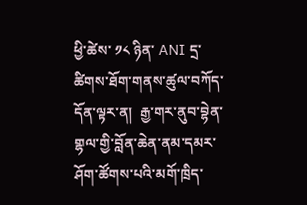ཕྱི་ཚེས་ ༡༨ ཉིན་ ANI དྲ་ཚིགས་ཐོག་གནས་ཚུལ་བཀོད་དོན་ལྟར་ན།  རྒྱ་གར་ནུབ་བྷེན་གྷལ་གྱི་བློན་ཆེན་ནམ་དམར་ཤོག་ཚོགས་པའི་མགོ་ཁྲིད་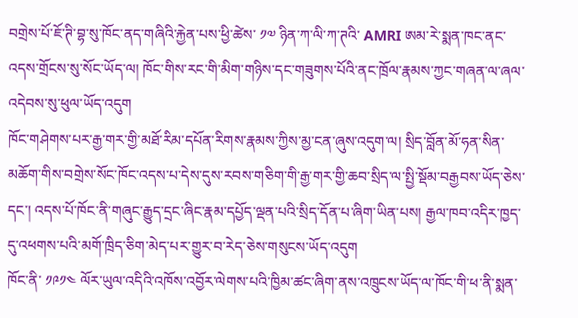བགྲེས་པོ་ཇོ་ཊི་བྷ་སུ་ཁོང་ནད་གཞིའི་རྐྱེན་པས་ཕྱི་ཚེས་ ༡༧ ཉིན་ཀ་ལི་ཀ་ཊའི་ AMRI ཨམ་རེ་སྨན་ཁང་ནང་འདས་གྲོངས་སུ་སོང་ཡོད་ལ། ཁོང་གིས་རང་གི་མིག་གཉིས་དང་གཟུགས་པོའི་ནང་ཁྲོལ་རྣམས་ཀྱང་གཞན་ལ་ཞལ་འདེབས་སུ་ཕུལ་ཡོད་འདུག
ཁོང་གཤེགས་པར་རྒྱ་གར་གྱི་མཐོ་རིམ་དཔོན་རིགས་རྣམས་ཀྱིས་མྱ་ངན་ཞུས་འདུག་ལ། སྲིད་བློན་མོ་ཧན་སིན་མཆོག་གིས་བགྲེས་སོང་ཁོང་འདས་པ་དེས་དུས་རབས་གཅིག་གི་རྒྱ་གར་གྱི་ཆབ་སྲིད་ལ་སྤྱི་སྡོམ་བརྒྱབས་ཡོད་ཅེས་དང་། འདས་པོ་ཁོང་ནི་གཞུང་རྒྱུད་དྲང་ཞིང་རྣམ་དཔྱོད་ལྡན་པའི་སྲིད་དོན་པ་ཞིག་ཡིན་པས། རྒྱལ་ཁབ་འདིར་ཁྱད་དུ་འཕགས་པའི་མགོ་ཁྲིད་ཅིག་མེད་པར་གྱུར་བ་རེད་ཅེས་གསུངས་ཡོད་འདུག
ཁོང་ནི་ ༡༩༡༤ ལོར་ཡུལ་འདིའི་འཁོས་འབྱོར་ལེགས་པའི་ཁྱིམ་ཚང་ཞིག་ནས་འཁྲུངས་ཡོད་ལ་ཁོང་གི་ཕ་ནི་སྨན་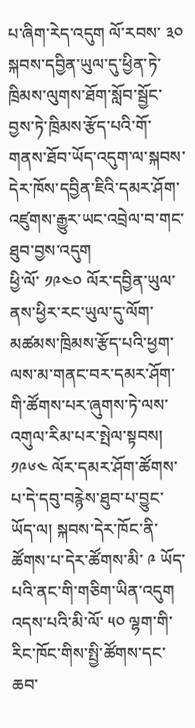པ་ཞིག་རེད་འདུག ལོ་རབས་ ༣༠ སྐབས་དབྱིན་ཡུལ་དུ་ཕྱིན་ཏེ་ཁྲིམས་ལུགས་ཐོག་སློབ་སྦྱོང་བྱས་ཏེ་ཁྲིམས་རྩོད་པའི་གོ་གནས་ཐོབ་ཡོད་འདུག་ལ་སྐབས་དེར་ཁོས་དབྱིན་ཇིའི་དམར་ཤོག་འཛུགས་རྒྱུར་ཡང་འབྲེལ་བ་གང་ཐུབ་བྱས་འདུག
ཕྱི་ལོ་ ༡༩༤༠ ལོར་དབྱིན་ཡུལ་ནས་ཕྱིར་རང་ཡུལ་དུ་ལོག་མཚམས་ཁྲིམས་རྩོད་པའི་ཕྱག་ལས་མ་གནང་བར་དམར་ཤོག་གི་ཚོགས་པར་ཞུགས་ཏེ་ལས་འགུལ་རིམ་པར་སྤེལ་སྟབས།  ༡༩༦༤ ལོར་དམར་ཤོག་ཚོགས་པ་དེ་དབུ་བརྙེས་ཐུབ་པ་བྱུང་ཡོད་ལ། སྐབས་དེར་ཁོང་ནི་ཚོགས་པ་དེར་ཚོགས་མི་ ༩ ཡོད་པའི་ནང་གི་གཅིག་ཡིན་འདུག
འདས་པའི་མི་ལོ་ ༥༠ ལྷག་གི་རིང་ཁོང་གིས་སྤྱི་ཚོགས་དང་ཆབ་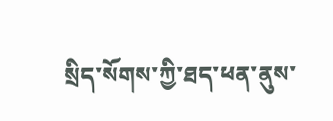སྲིད་སོགས་ཀྱི་ཐད་ཕན་ནུས་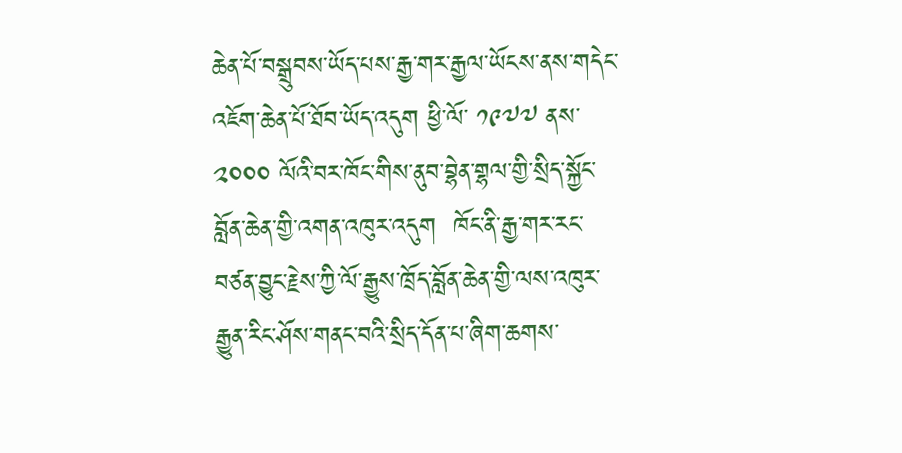ཆེན་པོ་བསྒྲུབས་ཡོད་པས་རྒྱ་གར་རྒྱལ་ཡོངས་ནས་གདེང་འཇོག་ཆེན་པོ་ཐོབ་ཡོད་འདུག ཕྱི་ལོ་ ༡༩༧༧ ནས་ ༢༠༠༠ ལོའི་བར་ཁོང་གིས་ནུབ་བྷེན་གྷལ་གྱི་སྲིད་སྐྱོང་བློན་ཆེན་གྱི་འགན་འཁུར་འདུག  ཁོང་ནི་རྒྱ་གར་རང་བཙན་བྱུང་རྗེས་ཀྱི་ལོ་རྒྱུས་ཁྲོད་བློན་ཆེན་གྱི་ལས་འཁུར་རྒྱུན་རིང་ཤོས་གནང་བའི་སྲིད་དོན་པ་ཞིག་ཆགས་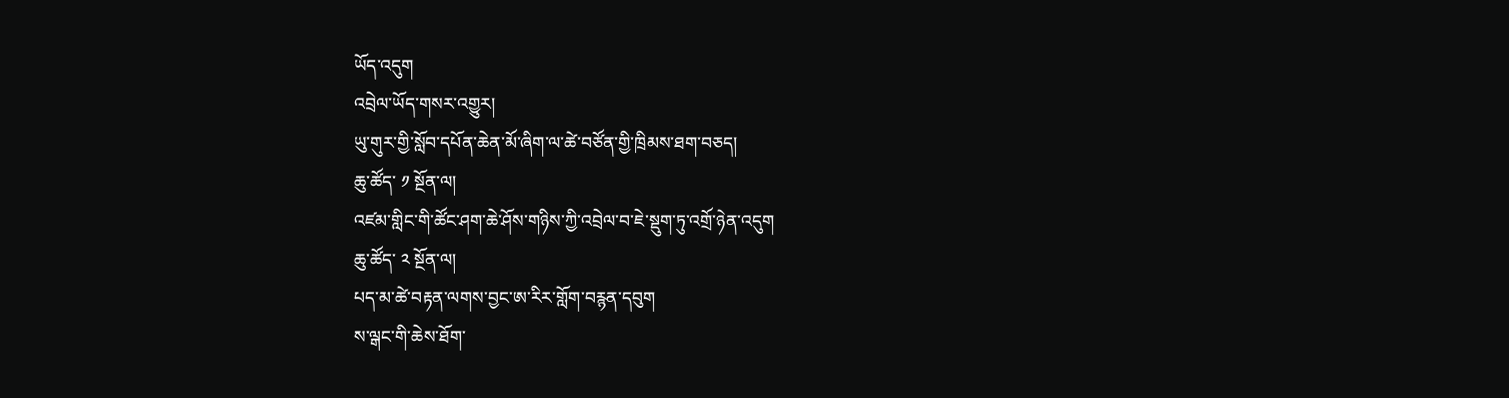ཡོད་འདུག
འབྲེལ་ཡོད་གསར་འགྱུར།
ཡུ་གུར་གྱི་སློབ་དཔོན་ཆེན་མོ་ཞིག་ལ་ཚེ་བཙོན་གྱི་ཁྲིམས་ཐག་བཅད།
ཆུ་ཚོད་ ༡ སྔོན་ལ།
འཛམ་གླིང་གི་ཚོང་ཤག་ཆེ་ཤོས་གཉིས་ཀྱི་འབྲེལ་བ་ཇེ་སྡུག་ཏུ་འགྲོ་ཉེན་འདུག
ཆུ་ཚོད་ ༢ སྔོན་ལ།
པད་མ་ཚེ་བརྟན་ལགས་བྱང་ཨ་རིར་གློག་བརྙན་དབུག
ས་ལྒང་གི་ཆེས་ཐོག་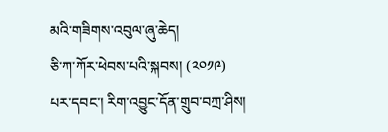མའི་གཟིགས་འབུལ་ཞུ་ཆེད།
ཅི་ཀ་ཀོར་ཕེབས་པའི་སྐབས། (༢༠༡༩)
པར་དབང་། རིག་འབྱུང་དོན་གྲུབ་བཀྲ་ཤིས།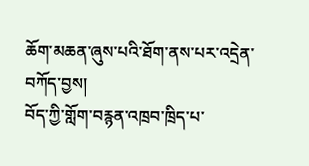ཆོག་མཆན་ཞུས་པའི་ཐོག་ནས་པར་འདྲེན་བཀོད་བྱས།
བོད་ཀྱི་གློག་བརྙན་འཁྲབ་ཁྲིད་པ་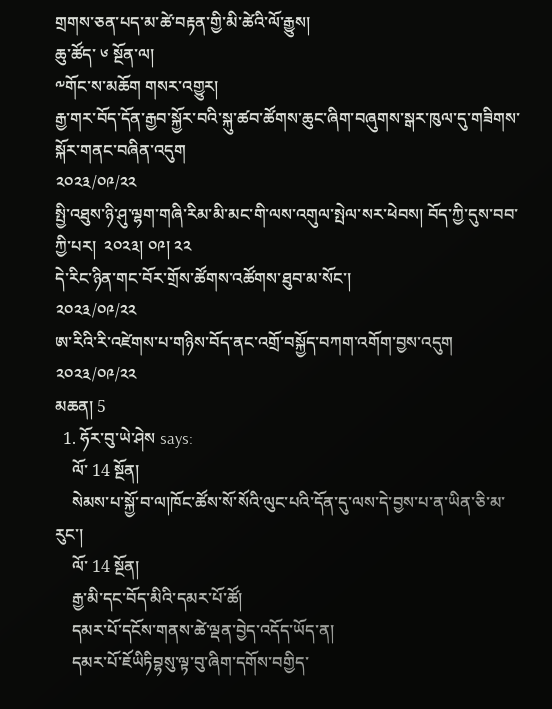གྲགས་ཅན་པད་མ་ཚེ་བརྟན་གྱི་མི་ཚེའི་ལོ་རྒྱུས།
ཆུ་ཚོད་ ༦ སྔོན་ལ།
༸གོང་ས་མཆོག གསར་འགྱུར།
རྒྱ་གར་བོད་དོན་རྒྱབ་སྐྱོར་བའི་སྐུ་ཚབ་ཚོགས་ཆུང་ཞིག་བཞུགས་སྒར་ཁུལ་དུ་གཟིགས་སྐོར་གནང་བཞིན་འདུག
༢༠༢༣/༠༩/༢༢
སྤྱི་འཐུས་ཉི་ཤུ་ལྷག་གཞི་རིམ་མི་མང་གི་ལས་འགུལ་སྤེལ་སར་ཕེབས། བོད་ཀྱི་དུས་བབ་ཀྱི་པར།  ༢༠༢༣། ༠༩། ༢༢
དེ་རིང་ཉིན་གང་བོར་གྲོས་ཚོགས་འཚོགས་ཐུབ་མ་སོང་།
༢༠༢༣/༠༩/༢༢
ཨ་རིའི་རི་འཛེགས་པ་གཉིས་བོད་ནང་འགྲོ་བསྐྱོད་བཀག་འགོག་བྱས་འདུག
༢༠༢༣/༠༩/༢༢
མཆན། 5
  1. ཧོར་བུ་ཡེ་ཤེས says:
    ལོ་ 14 སྔོན།
    སེམས་པ་སྐྱོ་བ་ལ།ཁོང་ཚོས་སོ་སོའི་ལུང་པའི་དོན་དུ་ལས་དེ་བྱས་པ་ན་ཡིན་ཅི་མ་རུང་།
    ལོ་ 14 སྔོན།
    རྒྱ་མི་དང་བོད་མིའི་དམར་པོ་ཚོ།
    དམར་པོ་དངོས་གནས་ཚེ་ལྡན་བྱེད་འདོད་ཡོད་ན།
    དམར་པོ་ཇོཡིཏིབྷསུ་ལྟ་བུ་ཞིག་དགོས་བགྱིད་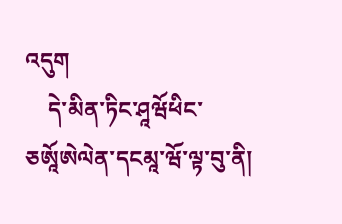འདུག
    དེ་མིན་ཏིང་ཤཱཝོཕིང་ ཅཨཱོཨེལེན་དངམཱ་ཝོ་ལྟ་བུ་ནི།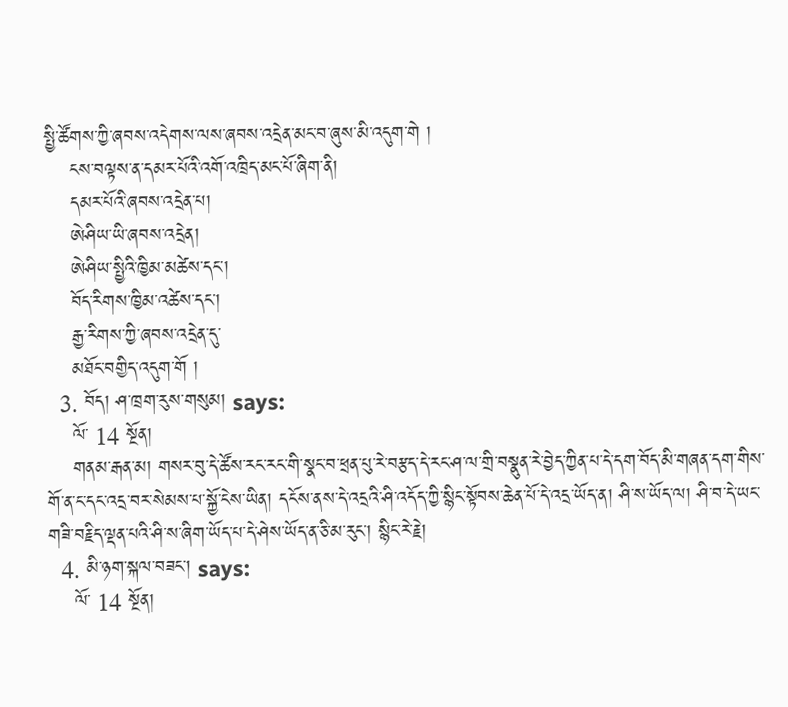སྤྱི་ཚོགས་ཀྱི་ཞབས་འདེགས་ལས་ཞབས་འདྲེན་མང་བ་ཞུས་མི་འདུག་གེ །
    ངས་བལྟས་ན་དམར་པོའི་འགོ་འཁྲིད་མང་པོ་ཞིག་ནི།
    དམར་པོའི་ཞབས་འདྲེན་པ།
    ཨེཤིཡ་ཡི་ཞབས་འདྲེན།
    ཨེཤིཡ་སྤྱིའི་ཁྱིམ་མཚེས་དང་།
    བོད་རིགས་ཁྱིམ་འཚེས་དང་།
    རྒྱ་རིགས་ཀྱི་ཞབས་འདྲེན་དུ་
    མཐོང་བགྱིད་འདུག་གོ །
  3. བོད། ཤ་ཁྲག་རུས་གསུམ། says:
    ལོ་ 14 སྔོན།
    གནམ་རྒན་མ། གསར་བུ་དེ་ཚོས་རང་རང་གི་སྣང་བ་ཕྲན་པུ་རེ་བརྩད་དེ་རང་ཤ་ལ་གྲི་བསྣུན་རེ་བྱེད་ཀྱིན་པ་དེ་དག་བོད་མི་གཞན་དག་གིས་གོ་ན་ང་དང་འདྲ་བར་སེམས་པ་སྐྱོ་ངེས་ཡིན། དངོས་ནས་དེ་འདྲའི་ཤི་འདོད་ཀྱི་སྙིང་སྟོབས་ཆེན་པོ་དེ་འདྲ་ཡོད་ན། ཤི་ས་ཡོད་ལ། ཤི་བ་དེ་ཡང་གཟི་བརྗིད་ལྡན་པའི་ཤི་ས་ཞིག་ཡོད་པ་དེ་ཤེས་ཡོད་ན་ཅི་མ་རུང་། སྙིང་རེ་རྗེ།
  4. མི་ཉག་སྐལ་བཟང་། says:
    ལོ་ 14 སྔོན།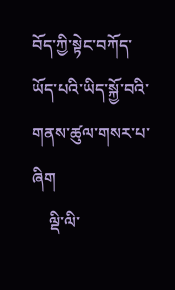བོད་ཀྱི་སྟེང་བཀོད་ཡོད་པའི་ཡིད་སྐྱོ་བའི་གནས་ཚུལ་གསར་པ་ཞིག
    ལྡི་ལི་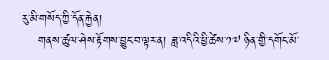རུ་མི་གསོད་ཀྱི་དོན་རྐྱེན།
    གནས་ཚུལ་ཤེས་རྟོགས་བྱུང་བ་ལྟར་ན། ཟླ་འདིའི་ཕྱི་ཚེས་༡༧ ཉིན་གྱི་དགོང་མོ་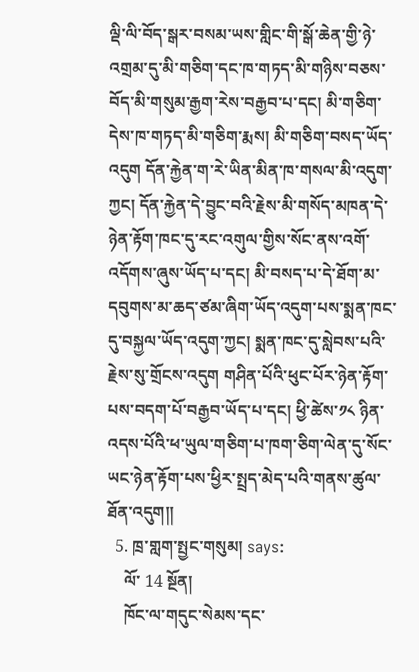ལྡི་ལི་བོད་སྒར་བསམ་ཡས་གླིང་གི་སྒོ་ཆེན་གྱི་ཉེ་འགྲམ་དུ་མི་གཅིག་དང་ཁ་གཏད་མི་གཉིས་བཅས་བོད་མི་གསུམ་རྒྱག་རེས་བརྒྱབ་པ་དང། མི་གཅིག་དེས་ཁ་གཏད་མི་གཅིག་རྨས། མི་གཅིག་བསད་ཡོད་འདུག དོན་རྐྱེན་ག་རེ་ཡིན་མིན་ཁ་གསལ་མི་འདུག་ཀྱང། དོན་རྐྱེན་དེ་བྱུང་བའི་རྗེས་མི་གསོད་མཁན་དེ་ཉེན་རྟོག་ཁང་དུ་རང་འགུལ་གྱིས་སོང་ནས་འགོ་འདོགས་ཞུས་ཡོད་པ་དང། མི་བསད་པ་དེ་ཐོག་མ་དབུགས་མ་ཆད་ཙམ་ཞིག་ཡོད་འདུག་པས་སྨན་ཁང་དུ་བསྐྱལ་ཡོད་འདུག་ཀྱང། སྨན་ཁང་དུ་སླེབས་པའི་རྗེས་སུ་གྲོངས་འདུག གཤིན་པོའི་ཕུང་པོར་ཉེན་རྟོག་པས་བདག་པོ་བརྒྱབ་ཡོད་པ་དང། ཕྱི་ཚེས་༡༨ ཉིན་འདས་པོའི་ཕ་ཡུལ་གཅིག་པ་ཁག་ཅིག་ལེན་དུ་སོང་ཡང་ཉེན་རྟོག་པས་ཕྱིར་སྤྲད་མེད་པའི་གནས་ཚུལ་ཐོན་འདུག།།
  5. ཁྲ་གླག་སྤྱང་གསུམ། says:
    ལོ་ 14 སྔོན།
    ཁོང་ལ་གདུང་སེམས་དང་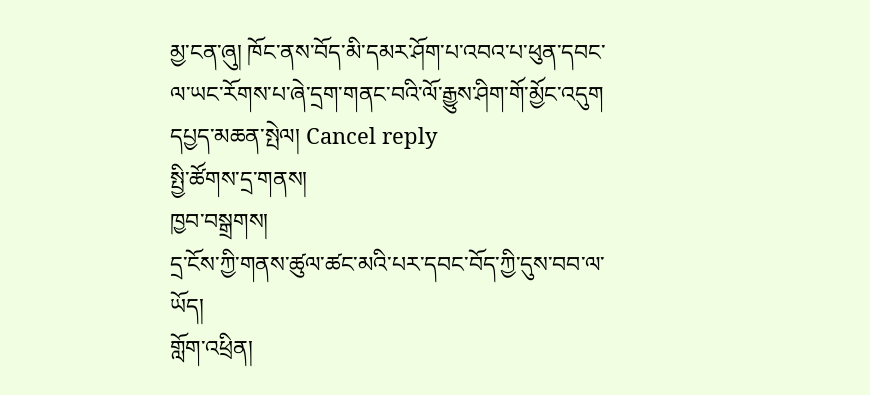མྱ་ངན་ཞུ། ཁོང་ནས་བོད་མི་དམར་ཤོག་པ་འབའ་པ་ཕུན་དབང་ལ་ཡང་རོགས་པ་ཞེ་དྲག་གནང་བའི་ལོ་རྒྱུས་ཤིག་གོ་མྱོང་འདུག
དཔྱད་མཆན་སྤེལ། Cancel reply
སྤྱི་ཚོགས་དྲ་གནས།
ཁྱབ་བསྒྲགས།
དྲ་ངོས་ཀྱི་གནས་ཚུལ་ཚང་མའི་པར་དབང་བོད་ཀྱི་དུས་བབ་ལ་ཡོད།
གློག་འཕྲིན།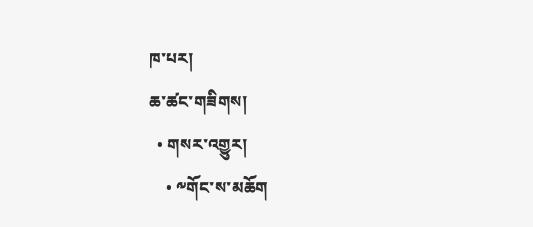ཁ་པར།
ཆ་ཚང་གཟིགས།
  • གསར་འགྱུར།
    • ༸གོང་ས་མཆོག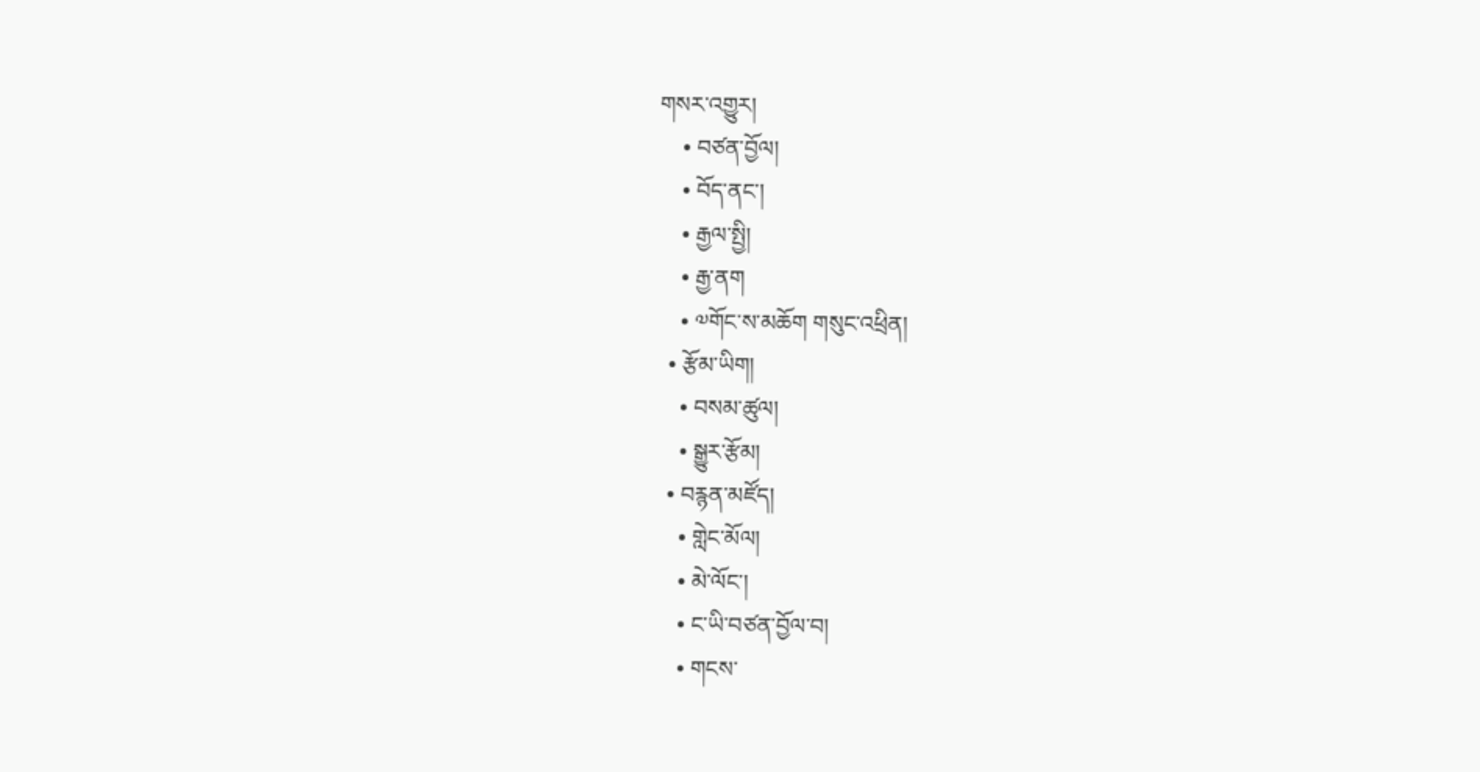གསར་འགྱུར།
    • བཙན་བྱོལ།
    • བོད་ནང་།
    • རྒྱལ་སྤྱི།
    • རྒྱ་ནག
    • ༧གོང་ས་མཆོག གསུང་འཕྲིན།
  • རྩོམ་ཡིག།
    • བསམ་ཚུལ།
    • སྒྱུར་རྩོམ།
  • བརྙན་མཛོད།
    • གླེང་མོལ།
    • མེ་ལོང་།
    • ང་ཡི་བཙན་བྱོལ་བ།
    • གངས་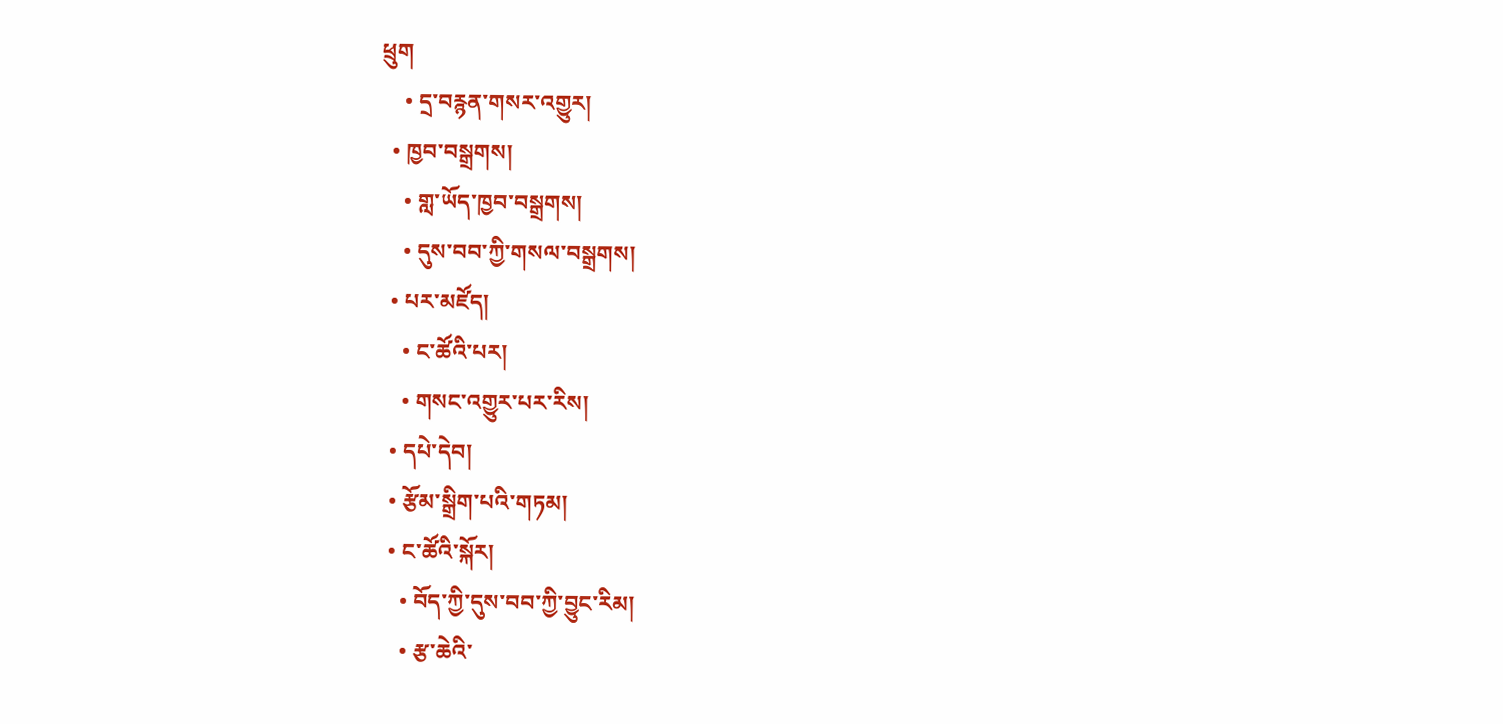ཕྲུག
    • དྲ་བརྙན་གསར་འགྱུར།
  • ཁྱབ་བསྒྲགས།
    • གླ་ཡོད་ཁྱབ་བསྒྲགས།
    • དུས་བབ་ཀྱི་གསལ་བསྒྲགས།
  • པར་མཛོད།
    • ང་ཚོའི་པར།
    • གསང་འགྱུར་པར་རིས།
  • དཔེ་དེབ།
  • རྩོམ་སྒྲིག་པའི་གཏམ།
  • ང་ཚོའི་སྐོར།
    • བོད་ཀྱི་དུས་བབ་ཀྱི་བྱུང་རིམ།
    • རྩ་ཆེའི་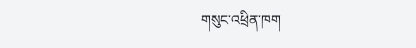གསུང་འཕྲིན་ཁག